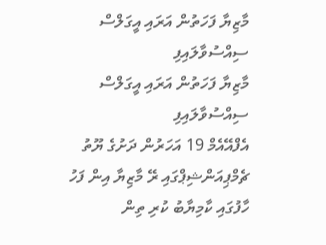މާޒިޔާ ފަހަތުން އަރައި އީގަލްސް ސިއްސުވާލައިފި
މާޒިޔާ ފަހަތުން އަރައި އީގަލްސް ސިއްސުވާލައިފި
އެފްއޭއެމް 19 އަހަރުން ދަށުގެ ޔޫތު ޗެމްޕިއަންޝިޕްގައި ރޭ މާޒިޔާ އިން ފަހު ހާފުގައި ކާމިޔާބު ކުރި ތިން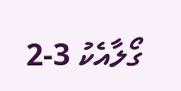ގޯލާއެކު 3-2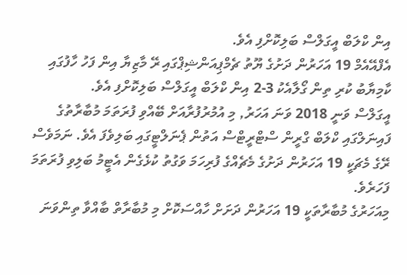އިން ކްލަބް އީގަލްސް ބަލިކޮށްފި އެވެ.
އެފްއޭއެމް 19 އަހަރުން ދަށުގެ ޔޫތު ޗެމްޕިއަންޝިޕްގައި ރޭ މާޒިޔާ އިން ފަހު ހާފުގައި ކާމިޔާބު ކުރި ތިން ގޯލާއެކު 3-2 އިން ކްލަބް އީގަލްސް ބަލިކޮށްފި އެވެ.
އީގަލްސް ވަނީ 2018 ވަނަ އަހަރު, މި އުމުރުފުރާއަށް ބޭއްވި ފުރަތަމަ މުބާރާތުގެ ފައިނަލްގައި ކްލަބް ގްރީން ސްޓްރީޓްސް އަތުން ޕެނަލްޓީގައި ބަލިވެފަ އެވެ. ނަމަވެސް ރޭގެ މެޗަކީ 19 އަހަރުން ދަށުގެ މެޗެއްގެ ފުރިހަމަ ވަގުތު ކުޅެގެން އެޓީމު ބަލިވި ފުރަތަމަ ފަހަރެވެ.
މިއަހަރުގެ މުބާރާތަކީ 19 އަހަރުން ދަށަށް ހާއްސަކޮށް މި މުބާރާތް ބާއްވާ ތިންވަނަ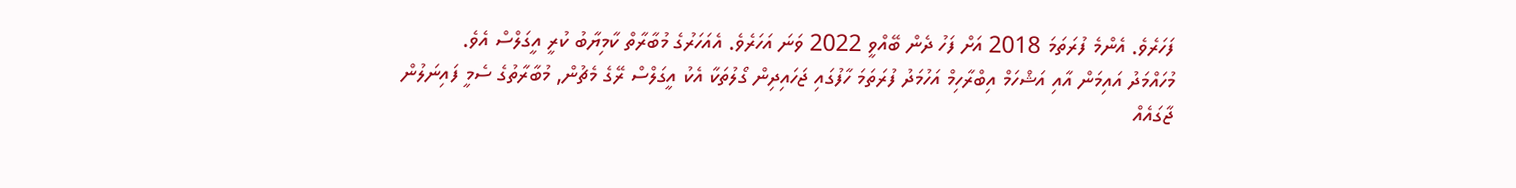ފަހަރެވެ. އެންމެ ފުރަތަމަ 2018 އަށް ފަހު ދެން ބޭއްވީ 2022 ވަނަ އަހަރެވެ. އެއަހަރުގެ މުބާރާތް ކާމިޔާބު ކުރީ އީގަލްސް އެވެ.
މުހައްމަދު އައިމަން އާއި އަޝްހަމް އިބްރާހިމް އަހުމަދު ފުރަތަމަ ހާފުގައި ޖަހައިދިން ގޯލުތަކާ އެކު އީގަލްސް ރޭގެ މެޗުން, މުބާރާތުގެ ސެމީ ފައިނަލުން ޖާގައެއް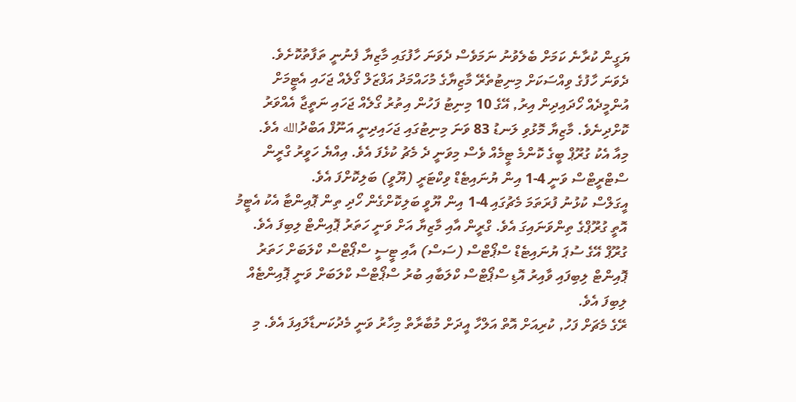ޔަގީން ކުރާނެ ކަމަށް ބެލެވުނު ނަމަވެސް ދެވަނަ ހާފުގައި މާޒިޔާ ފެނުނީ ތަފާތުކޮށެވެ.
ދެވަނަ ހާފުގެ ވިއްސަކަށް މިނިޓުތެރޭ މާޒިޔާގެ މުހައްމަދު އަފްޒަލް ގޯލެއް ޖަހައި އެޓީމަށް އުންމީދެއް ހޯދައިދިން އިރު, އޭގެ 10 މިނިޓު ފަހުން އިތުރު ގޯލެއް ޖަހައި ނަތީޖާ އެއްވަރު ކޮށްދިނެވެ. މާޒިޔާ މޮޅުވި ލަނޑު 83 ވަނަ މިނިޓުގައި ޖަހައިދިނީ އަނޫފް އަބްދުالله އެވެ.
މިއާ އެކު ގުރޫޕް ބީގެ ކޮންމެ ޓީމެއް ވެސް މިވަނީ ދެ މެޗު ކުޅެފަ އެވެ. އިއްޔެ ހަވީރު ގްރީން ސްޓްރީޓްސް ވަނީ 4-1 އިން ޔުނައިޓެޑް ވިކްޓަރީ (ޔޫވީ) ބަލިކޮށްފަ އެވެ.
އީގަލްސް ކުޅުނު ފުރަތަމަ މެޗުގައި 4-1 އިން ޔޫވީ ބަލިކޮށްގެން ހޯދި ތިން ޕޮއިންޓާ އެކު އެޓީމު އޮތީ ގުރޫޕްގެ ތިންވަނައިގަ އެވެ. ގްރީން އާއި މާޒިޔާ އަށް ވަނީ ހަތަރު ޕޮއިންޓް ލިބިފަ އެވެ.
ގުރޫޕް އޭގެ ސުޕަ ޔުނައިޓެޑް ސްޕޯޓްސް (ސަސް) އާއި ޓީސީ ސްޕޯޓްސް ކްލަބަށް ހަތަރު ޕޮއިންޓް ލިބިފައި ވާއިރު އޮޑި ސްޕޯޓްސް ކްލަބާއި ބުރު ސްޕޯޓްސް ކްލަބަށް ވަނީ ޕޮއިންޓެއް ލިބިފަ އެވެ.
ރޭގެ މެޗަށް ފަހު, ކުރިއަށް އޮތް އަލްހާ އީދަށް މުބާރާތް މިހާރު ވަނީ މެދުކަނޑާލައިފަ އެވެ. މި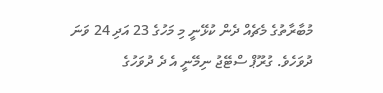މުބާރާތުގެ މެޗެއް ދެން ކުޅޭނީ މި މަހުގެ 23 އަދި 24 ވަނަ ދުވަހެވެ. ގުރޫޕް ސްޓޭޖު ނިމޭނީ އެ ދެ ދުވަހުގެ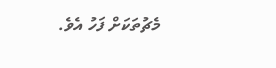މެޗުތަކަށް ފަހު އެވެ.